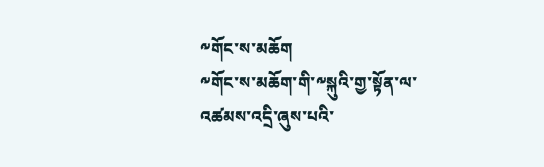༸གོང་ས་མཆོག
༸གོང་ས་མཆོག་གི་༸སྐུའི་གྱ་སྟོན་ལ་འཚམས་འདྲི་ཞུས་པའི་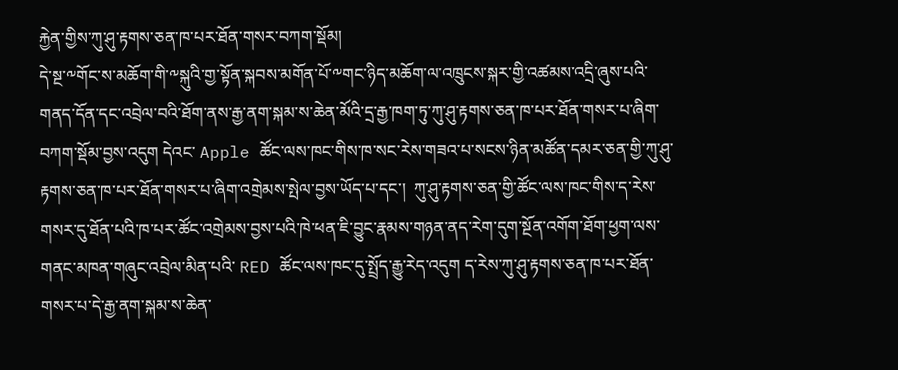རྐྱེན་གྱིས་ཀུ་ཤུ་རྟགས་ཅན་ཁ་པར་ཐོན་གསར་བཀག་སྡོམ།
དེ་སྔ་༸གོང་ས་མཆོག་གི་༸སྐུའི་གྱ་སྟོན་སྐབས་མགོན་པོ་༸གང་ཉིད་མཆོག་ལ་འཁྲུངས་སྐར་གྱི་འཚམས་འདྲི་ཞུས་པའི་གནད་དོན་དང་འབྲེལ་བའི་ཐོག་ནས་རྒྱ་ནག་སྐམ་ས་ཆེན་མོའི་དྲ་རྒྱ་ཁག་ཏུ་ཀུ་ཤུ་རྟགས་ཅན་ཁ་པར་ཐོན་གསར་པ་ཞིག་བཀག་སྡོམ་བྱས་འདུག དེའང་ Apple ཚོང་ལས་ཁང་གིས་ཁ་སང་རེས་གཟའ་པ་སངས་ཉིན་མཚོན་དམར་ཅན་གྱི་ཀུ་ཤུ་རྟགས་ཅན་ཁ་པར་ཐོན་གསར་པ་ཞིག་འགྲེམས་སྤེལ་བྱས་ཡོད་པ་དང་།  ཀུ་ཤུ་རྟགས་ཅན་གྱི་ཚོང་ལས་ཁང་གིས་ད་རེས་གསར་དུ་ཐོན་པའི་ཁ་པར་ཚོང་འགྲེམས་བྱས་པའི་ཁེ་ཕན་ཇི་བྱུང་རྣམས་གཉན་ནད་རེག་དུག་སྔོན་འགོག་ཐོག་ཕྱག་ལས་གནང་མཁན་གཞུང་འབྲེལ་མིན་པའི་ RED ཚོང་ལས་ཁང་དུ་སྤྲོད་རྒྱུ་རེད་འདུག ད་རེས་ཀུ་ཤུ་རྟགས་ཅན་ཁ་པར་ཐོན་གསར་པ་དེ་རྒྱ་ནག་སྐམ་ས་ཆེན་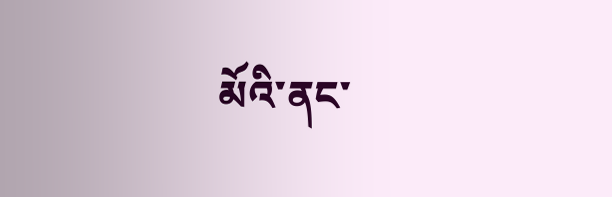མོའི་ནང་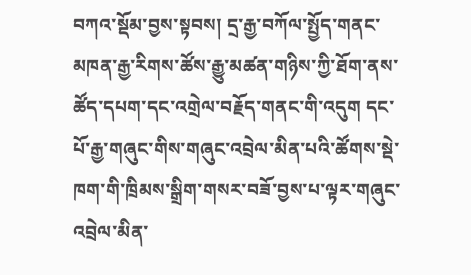བཀའ་སྡོམ་བྱས་སྟབས། དྲ་རྒྱ་བཀོལ་སྤྱོད་གནང་མཁན་རྒྱ་རིགས་ཚོས་རྒྱུ་མཚན་གཉིས་ཀྱི་ཐོག་ནས་ཚོད་དཔག་དང་འགྲེལ་བརྗོད་གནང་གི་འདུག དང་པོ་རྒྱ་གཞུང་གིས་གཞུང་འབྲེལ་མིན་པའི་ཚོགས་སྡེ་ཁག་གི་ཁྲིམས་སྒྲིག་གསར་བཟོ་བྱས་པ་ལྟར་གཞུང་འབྲེལ་མིན་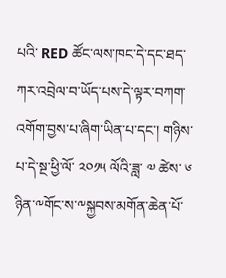པའི་ RED ཚོང་ལས་ཁང་དེ་དང་ཐད་ཀར་འབྲེལ་བ་ཡོད་པས་དེ་ལྟར་བཀག་འགོག་བྱས་པ་ཞིག་ཡིན་པ་དང་། གཉིས་པ་དེ་སྔ་ཕྱི་ལོ་ ༢༠༡༥ ལོའི་ཟླ་ ༧ ཚེས་ ༦ ཉིན་༸གོང་ས་༸སྐྱབས་མགོན་ཆེན་པོ་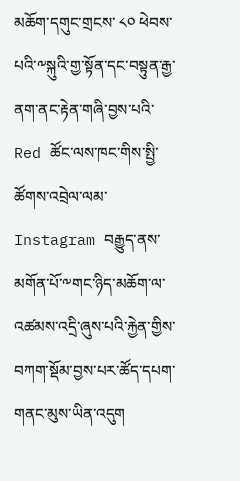མཆོག་དགུང་གྲངས་ ༨༠ ཕེབས་པའི་༸སྐུའི་གྱ་སྟོན་དང་བསྟུན་རྒྱ་ནག་ནང་རྟེན་གཞི་བྱས་པའི་ Red ཚོང་ལས་ཁང་གིས་སྤྱི་ཚོགས་འབྲེལ་ལམ་ Instagram བརྒྱུད་ནས་མགོན་པོ་༸གང་ཉིད་མཆོག་ལ་འཚམས་འདྲི་ཞུས་པའི་རྐྱེན་གྱིས་བཀག་སྡོམ་བྱས་པར་ཚོད་དཔག་གནང་མུས་ཡིན་འདུག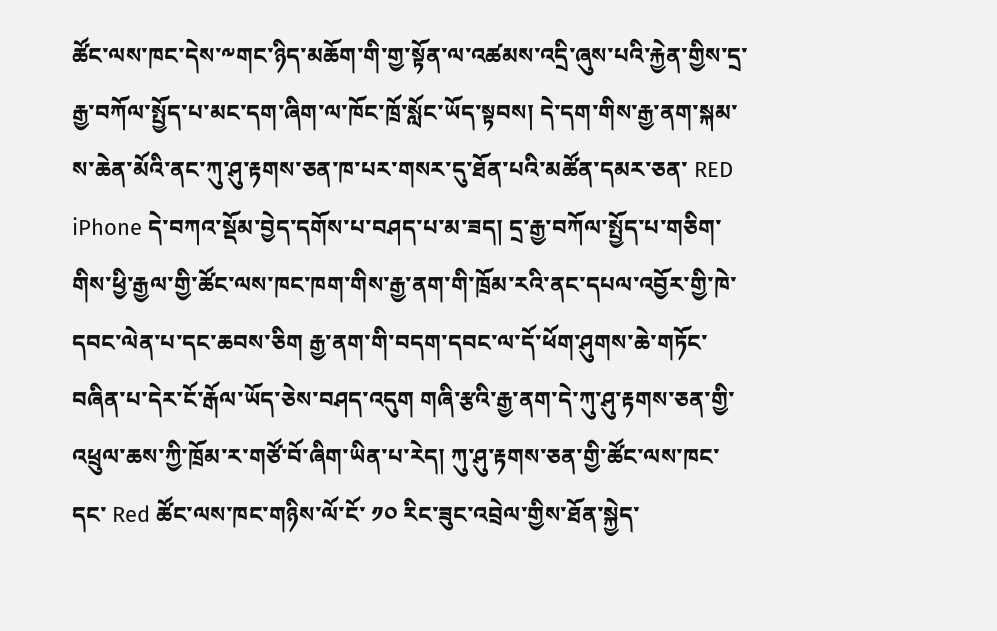ཚོང་ལས་ཁང་དེས་༸གང་ཉིད་མཆོག་གི་གྱ་སྟོན་ལ་འཚམས་འདྲི་ཞུས་པའི་རྐྱེན་གྱིས་དྲ་རྒྱ་བཀོལ་སྤྱོད་པ་མང་དག་ཞིག་ལ་ཁོང་ཁྲོ་སློང་ཡོད་སྟབས། དེ་དག་གིས་རྒྱ་ནག་སྐམ་ས་ཆེན་མོའི་ནང་ཀུ་ཤུ་རྟགས་ཅན་ཁ་པར་གསར་དུ་ཐོན་པའི་མཚོན་དམར་ཅན་ RED iPhone དེ་བཀའ་སྡོམ་བྱེད་དགོས་པ་བཤད་པ་མ་ཟད། དྲ་རྒྱ་བཀོལ་སྤྱོད་པ་གཅིག་གིས་ཕྱི་རྒྱལ་གྱི་ཚོང་ལས་ཁང་ཁག་གིས་རྒྱ་ནག་གི་ཁྲོམ་རའི་ནང་དཔལ་འབྱོར་གྱི་ཁེ་དབང་ལེན་པ་དང་ཆབས་ཅིག རྒྱ་ནག་གི་བདག་དབང་ལ་དོ་ཕོག་ཤུགས་ཆེ་གཏོང་བཞིན་པ་དེར་ངོ་རྒོལ་ཡོད་ཅེས་བཤད་འདུག གཞི་རྩའི་རྒྱ་ནག་དེ་ཀུ་ཤུ་རྟགས་ཅན་གྱི་འཕྲུལ་ཆས་ཀྱི་ཁྲོམ་ར་གཙོ་བོ་ཞིག་ཡིན་པ་རེད། ཀུ་ཤུ་རྟགས་ཅན་གྱི་ཚོང་ལས་ཁང་དང་ Red ཚོང་ལས་ཁང་གཉིས་ལོ་ངོ་ ༡༠ རིང་ཟུང་འབྲེལ་གྱིས་ཐོན་སྐྱེད་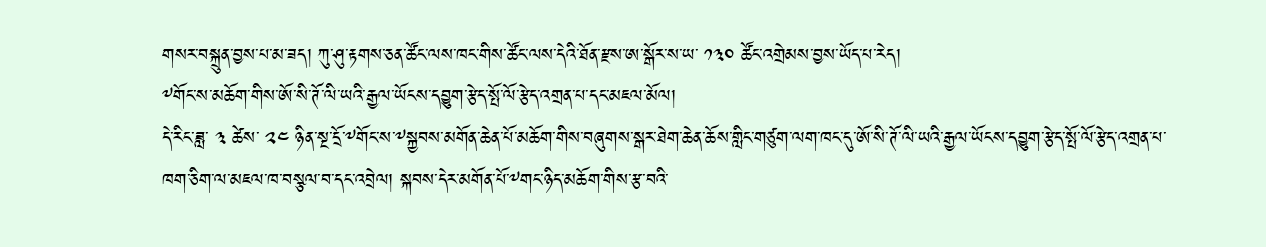གསར་བསྐྲུན་བྱས་པ་མ་ཟད། ཀུ་ཤུ་རྟགས་ཅན་ཚོང་ལས་ཁང་གིས་ཚོང་ལས་དེའི་ཐོན་རྫས་ཨ་སྒོར་ས་ཡ་ ༡༣༠ ཚོང་འགྲེམས་བྱས་ཡོད་པ་རེད།
༸གོང་ས་མཆོག་གིས་ཨོ་སི་ཊོ་ལི་ཡའི་རྒྱལ་ཡོངས་དབྱུག་རྩེད་སྤོ་ལོ་རྩེད་འགྲན་པ་དང་མཇལ་མོལ།
དེ་རིང་ཟླ་ ༣ ཚེས་ ༢༤ ཉིན་སྔ་དྲོ་༸གོང་ས་༸སྐྱབས་མགོན་ཆེན་པོ་མཆོག་གིས་བཞུགས་སྒར་ཐེག་ཆེན་ཆོས་གླིང་གཙུག་ལག་ཁང་དུ་ཨོ་སི་ཊོ་ལི་ཡའི་རྒྱལ་ཡོངས་དབྱུག་རྩེད་སྤོ་ལོ་རྩེད་འགྲན་པ་ཁག་ཅིག་ལ་མཇལ་ཁ་བསྩལ་བ་དང་འབྲེལ། སྐབས་དེར་མགོན་པོ་༸གང་ཉིད་མཆོག་གིས་རྩ་བའི་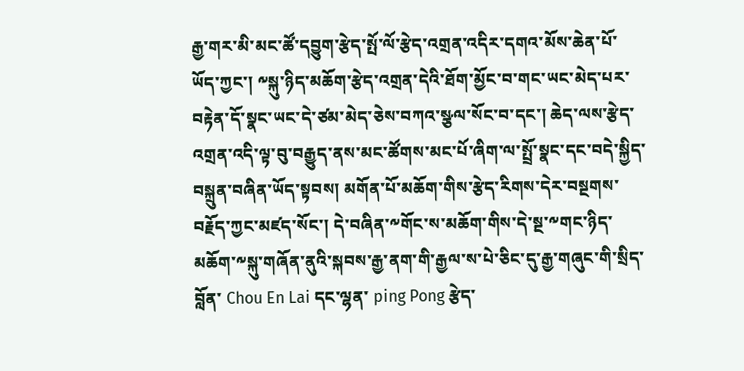རྒྱ་གར་མི་མང་ཚོ་དབྱུག་རྩེད་སྤོ་ལོ་རྩེད་འགྲན་འདིར་དགའ་མོས་ཆེན་པོ་ཡོད་ཀྱང་། ༸སྐུ་ཉིད་མཆོག་རྩེད་འགྲན་དེའི་ཐོག་མྱོང་བ་གང་ཡང་མེད་པར་བརྟེན་དོ་སྣང་ཡང་དེ་ཙམ་མེད་ཅེས་བཀའ་སྩལ་སོང་བ་དང་། ཆེད་ལས་རྩེད་འགྲན་འདི་ལྟ་བུ་བརྒྱུད་ནས་མང་ཚོགས་མང་པོ་ཞིག་ལ་སྤྲོ་སྣང་དང་བདེ་སྐྱིད་བསྐྲུན་བཞིན་ཡོད་སྟབས། མགོན་པོ་མཆོག་གིས་རྩེད་རིགས་དེར་བསྔགས་བརྗོད་ཀྱང་མཛད་སོང་། དེ་བཞིན་༸གོང་ས་མཆོག་གིས་དེ་སྔ་༸གང་ཉིད་མཆོག་༸སྐུ་གཞོན་ནུའི་སྐབས་རྒྱ་ནག་གི་རྒྱལ་ས་པེ་ཅིང་དུ་རྒྱ་གཞུང་གི་སྲིད་བློན་ Chou En Lai དང་ལྷན་ ping Pong རྩེད་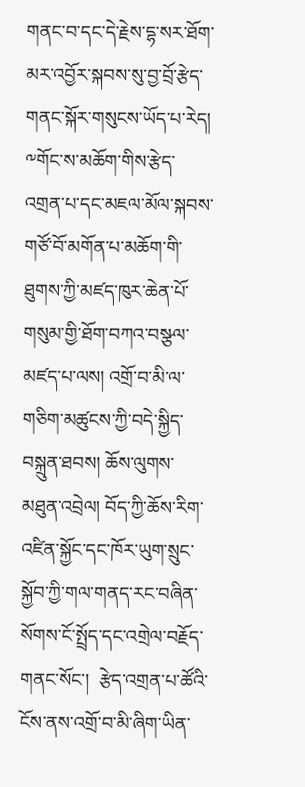གནང་བ་དང་དེ་རྗེས་དྷ་སར་ཐོག་མར་འབྱོར་སྐབས་སུ་བྱ་བྲོ་རྩེད་གནང་སྐོར་གསུངས་ཡོད་པ་རེད། ༸གོང་ས་མཆོག་གིས་རྩེད་འགྲན་པ་དང་མཇལ་མོལ་སྐབས་གཙོ་བོ་མགོན་པ་མཆོག་གི་ཐུགས་ཀྱི་མཛད་ཁུར་ཆེན་པོ་གསུམ་གྱི་ཐོག་བཀའ་བསྩལ་མཛད་པ་ལས། འགྲོ་བ་མི་ལ་གཅིག་མཚུངས་ཀྱི་བདེ་སྐྱིད་བསྐྲུན་ཐབས། ཆོས་ལུགས་མཐུན་འབྲེལ། བོད་ཀྱི་ཆོས་རིག་འཛིན་སྐྱོང་དང་ཁོར་ཡུག་སྲུང་སྐྱོབ་ཀྱི་གལ་གནད་རང་བཞིན་སོགས་ངོ་སྤྲོད་དང་འགྲེལ་བརྗོད་གནང་སོང་།  རྩེད་འགྲན་པ་ཚོའི་ངོས་ནས་འགྲོ་བ་མི་ཞིག་ཡིན་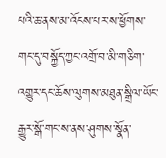པའི་ཆ་ནས་མ་འོངས་པར་ས་ཕྱོགས་གང་དུ་བསྐྱོད་ཀྱང་འགྲོ་བ་མི་གཅིག་འགྱུར་དང་ཆོས་ལུགས་མཐུན་སྒྲིལ་ཡོང་རྒྱུར་སྒོ་གང་ས་ནས་ཤུགས་སྣོན་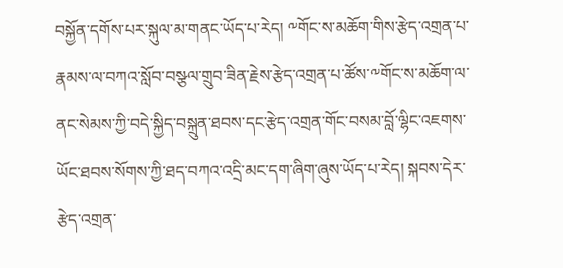བསྐྱོན་དགོས་པར་སྐུལ་མ་གནང་ཡོད་པ་རེད། ༸གོང་ས་མཆོག་གིས་རྩེད་འགྲན་པ་རྣམས་ལ་བཀའ་སློབ་བསྩལ་གྲུབ་ཟིན་རྗེས་རྩེད་འགྲན་པ་ཚོས་༸གོང་ས་མཆོག་ལ་ནང་སེམས་ཀྱི་བདེ་སྐྱིད་བསྐྲུན་ཐབས་དང་རྩེད་འགྲན་གོང་བསམ་བློ་ལྷིང་འཇགས་ཡོང་ཐབས་སོགས་ཀྱི་ཐད་བཀའ་འདྲི་མང་དག་ཞིག་ཞུས་ཡོད་པ་རེད། སྐབས་དེར་རྩེད་འགྲན་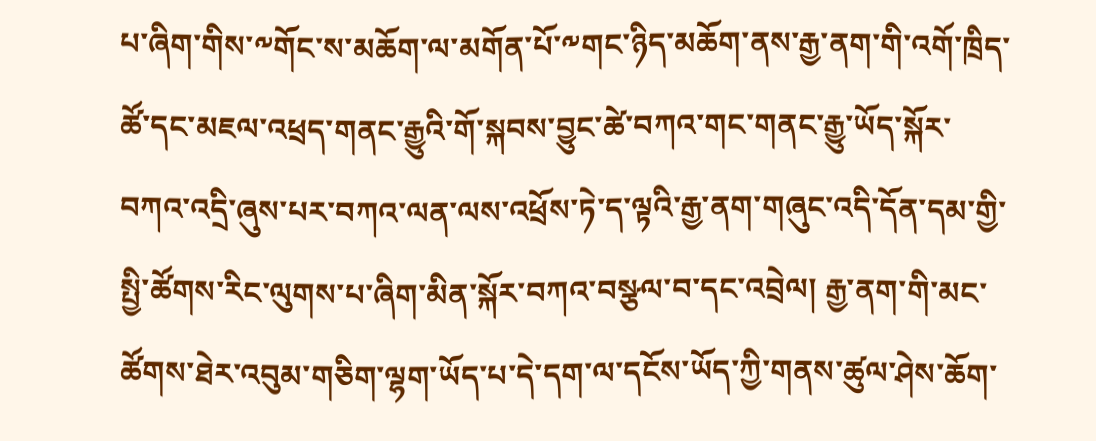པ་ཞིག་གིས་༸གོང་ས་མཆོག་ལ་མགོན་པོ་༸གང་ཉིད་མཆོག་ནས་རྒྱ་ནག་གི་འགོ་ཁྲིད་ཚོ་དང་མཇལ་འཕྲད་གནང་རྒྱུའི་གོ་སྐབས་བྱུང་ཚེ་བཀའ་གང་གནང་རྒྱུ་ཡོད་སྐོར་བཀའ་འདྲི་ཞུས་པར་བཀའ་ལན་ལས་འཕྲོས་ཏེ་ད་ལྟའི་རྒྱ་ནག་གཞུང་འདི་དོན་དམ་གྱི་སྤྱི་ཚོགས་རིང་ལུགས་པ་ཞིག་མིན་སྐོར་བཀའ་བསྩལ་བ་དང་འབྲེལ། རྒྱ་ནག་གི་མང་ཚོགས་ཐེར་འབུམ་གཅིག་ལྷག་ཡོད་པ་དེ་དག་ལ་དངོས་ཡོད་ཀྱི་གནས་ཚུལ་ཤེས་ཆོག་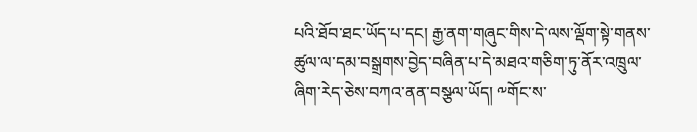པའི་ཐོབ་ཐང་ཡོད་པ་དང། རྒྱ་ནག་གཞུང་གིས་དེ་ལས་ལྡོག་སྟེ་གནས་ཚུལ་ལ་དམ་བསྒྲགས་བྱེད་བཞིན་པ་དེ་མཐའ་གཅིག་ཏུ་ནོར་འཁྲུལ་ཞིག་རེད་ཅེས་བཀའ་ནན་བསྩལ་ཡོད། ༸གོང་ས་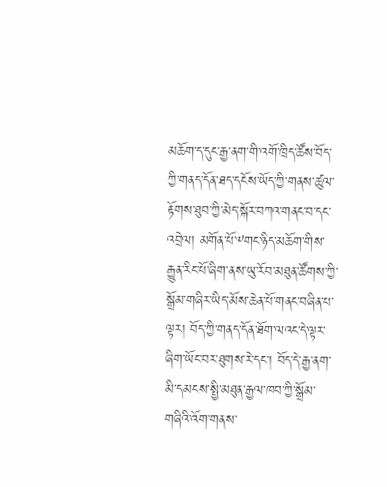མཆོག་ད་དུང་རྒྱ་ནག་གི་འགོ་ཁྲིད་ཚོས་བོད་ཀྱི་གནད་དོན་ཐད་དངོས་ཡོད་ཀྱི་གནས་ཚུལ་རྟོགས་ཐུབ་ཀྱི་མེད་སྐོར་བཀའ་གནང་བ་དང་འབྲེལ། མགོན་པོ་༸གང་ཉིད་མཆོག་གིས་རྒྱུན་རིང་པོ་ཞིག་ནས་ཡུ་རོབ་མཐུན་ཚོགས་ཀྱི་སྒྲོམ་གཞིར་ཡིད་མོས་ཆེན་པོ་གནང་བཞིན་པ་ལྟར། བོད་ཀྱི་གནད་དོན་ཐོག་ལའང་དེ་ལྟར་ཞིག་ཡོང་བར་ཐུགས་རེ་དང་། བོད་དེ་རྒྱ་ནག་མི་དམངས་སྤྱི་མཐུན་རྒྱལ་ཁབ་ཀྱི་སྒྲོམ་གཞིའི་འོག་གནས་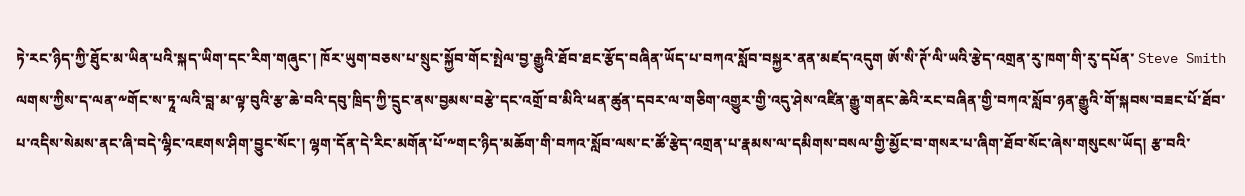ཏེ་རང་ཉིད་ཀྱི་ཐོུང་མ་ཡིན་པའི་སྐད་ཡིག་དང་རིག་གཞུང་། ཁོར་ཡུག་བཅས་པ་སྲུང་སྐྱོབ་གོང་སྤེལ་བྱ་རྒྱུའི་ཐོབ་ཐང་རྩོད་བཞིན་ཡོད་པ་བཀའ་སློབ་བསྐྱར་ནན་མཛད་འདུག ཨོ་སི་ཊོ་ལི་ཡའི་རྩེད་འགྲན་རུ་ཁག་གི་རུ་དཔོན་ Steve Smith ལགས་ཀྱིས་ད་ལན་༸གོང་ས་ཏཱ་ལའི་བླ་མ་ལྟ་བུའི་རྩ་ཆེ་བའི་དབུ་ཁྲིད་ཀྱི་དྲུང་ནས་བྱམས་བརྩེ་དང་འགྲོ་བ་མིའི་ཕན་ཚུན་དབར་ལ་གཅིག་འགྱུར་གྱི་འདུ་ཤེས་འཛིན་རྒྱུ་གནང་ཆེའི་རང་བཞིན་གྱི་བཀའ་སློབ་ཉན་རྒྱུའི་གོ་སྐབས་བཟང་པོ་ཐོབ་པ་འདིས་སེམས་ནང་ཞི་བདེ་ལྷིང་འཇགས་ཤིག་བྱུང་སོང་། ལྷག་དོན་དེ་རིང་མགོན་པོ་༸གང་ཉིད་མཆོག་གི་བཀའ་སློབ་ལས་ང་ཚོ་རྩེད་འགྲན་པ་རྣམས་ལ་དམིགས་བསལ་གྱི་མྱོང་བ་གསར་པ་ཞིག་ཐོབ་སོང་ཞེས་གསུངས་ཡོད། རྩ་བའི་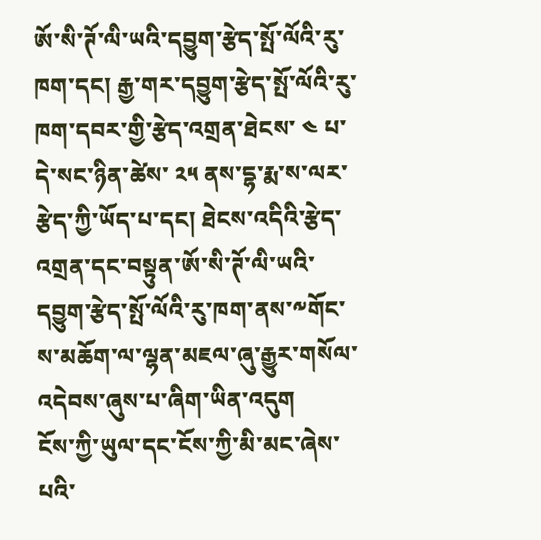ཨོ་སི་ཊོ་ལི་ཡའི་དབྱུག་རྩེད་སྤོ་ལོའི་རུ་ཁག་དང། རྒྱ་གར་དབྱུག་རྩེད་སྤོ་ལོའི་རུ་ཁག་དབར་གྱི་རྩེད་འགྲན་ཐེངས་ ༤ པ་དེ་སང་ཉིན་ཚེས་ ༢༥ ནས་དྷ་རྨ་ས་ལར་རྩེད་ཀྱི་ཡོད་པ་དང། ཐེངས་འདིའི་རྩེད་འགྲན་དང་བསྟུན་ཨོ་སི་ཊོ་ལི་ཡའི་དབྱུག་རྩེད་སྤོ་ལོའི་རུ་ཁག་ནས་༸གོང་ས་མཆོག་ལ་ལྷན་མཇལ་ཞུ་རྒྱུར་གསོལ་འདེབས་ཞུས་པ་ཞིག་ཡིན་འདུག
ངོས་ཀྱི་ཡུལ་དང་ངོས་ཀྱི་མི་མང་ཞེས་པའི་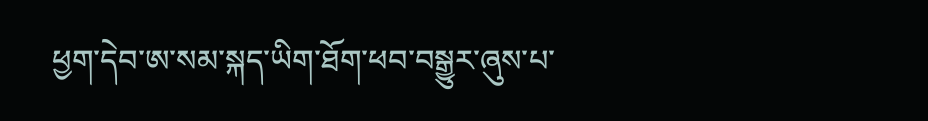ཕྱག་དེབ་ཨ་སམ་སྐད་ཡིག་ཐོག་ཕབ་བསྒྱུར་ཞུས་པ་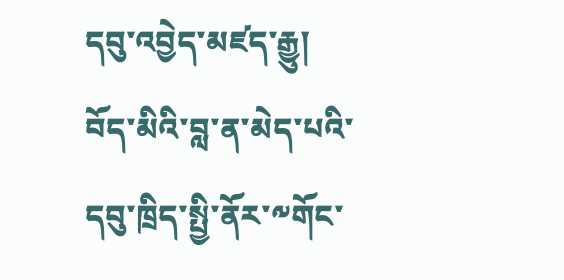དབུ་འབྱེད་མཛད་རྒྱུ།
བོད་མིའི་བླ་ན་མེད་པའི་དབུ་ཁྲིད་སྤྱི་ནོར་༸གོང་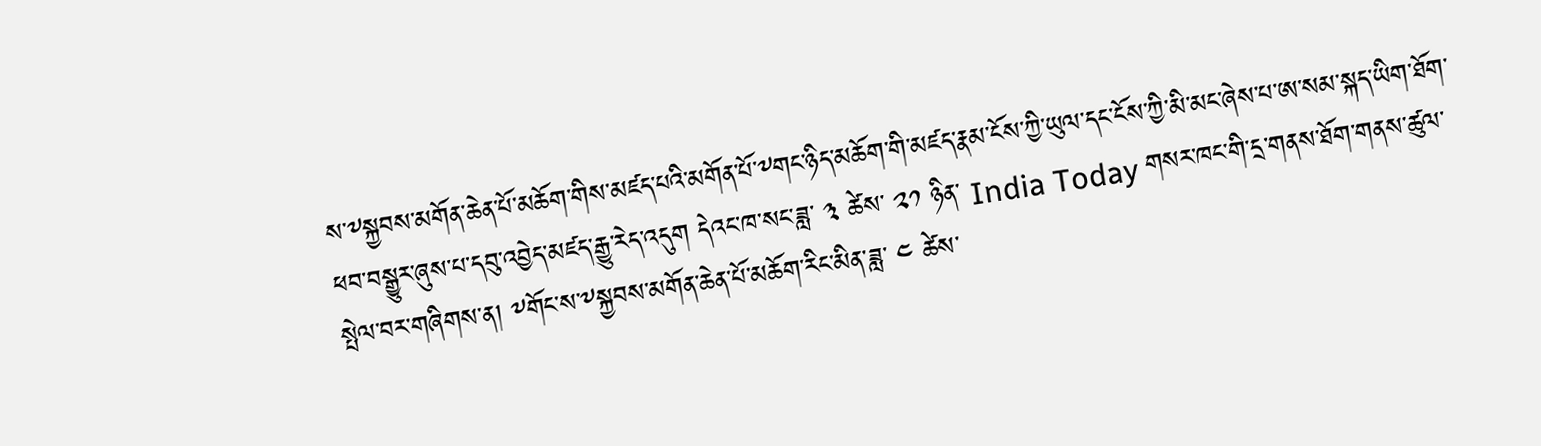ས་༸སྐྱབས་མགོན་ཆེན་པོ་མཆོག་གིས་མཛད་པའི་མགོན་པོ་༸གང་ཉིད་མཆོག་གི་མཛད་རྣམ་ངོས་ཀྱི་ཡུལ་དང་ངོས་ཀྱི་མི་མང་ཞེས་པ་ཨ་སམ་སྐད་ཡིག་ཐོག་ཕབ་བསྒྱུར་ཞུས་པ་དབུ་འབྱེད་མཛད་རྒྱུ་རེད་འདུག དེའང་ཁ་སང་ཟླ་ ༣ ཚེས་ ༢༡ ཉིན་ India Today གསར་ཁང་གི་དྲ་གནས་ཐོག་གནས་ཚུལ་སྤེལ་བར་གཞིགས་ན། ༸གོང་ས་༸སྐྱབས་མགོན་ཆེན་པོ་མཆོག་རིང་མིན་ཟླ་ ༤ ཚེས་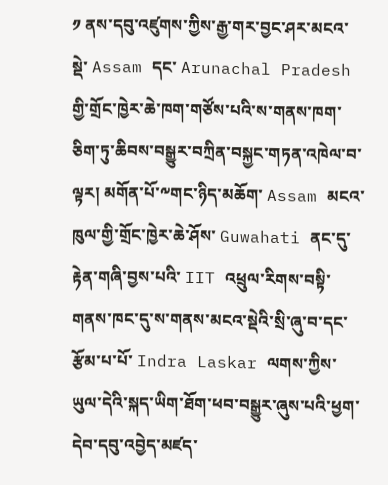༡ ནས་དབུ་འཛུགས་ཀྱིས་རྒྱ་གར་བྱང་ཤར་མངའ་སྡེ་ Assam དང་ Arunachal Pradesh གྱི་གྲོང་ཁྱེར་ཆེ་ཁག་གཙོས་པའི་ས་གནས་ཁག་ཅིག་ཏུ་ཆིབས་བསྒྱུར་བཀྲིན་བསྐྱང་གཏན་འཁེལ་བ་ལྟར། མགོན་པོ་༸གང་ཉིད་མཆོག་ Assam མངའ་ཁུལ་གྱི་གྲོང་ཁྱེར་ཆེ་ཤོས་ Guwahati ནང་དུ་རྟེན་གཞི་བྱས་པའི་ IIT འཕྲུལ་རིགས་བསྟི་གནས་ཁང་དུ་ས་གནས་མངའ་སྡེའི་སྲི་ཞུ་བ་དང་རྩོམ་པ་པོ་ Indra Laskar ལགས་ཀྱིས་ཡུལ་དེའི་སྐད་ཡིག་ཐོག་ཕབ་བསྒྱུར་ཞུས་པའི་ཕྱག་དེབ་དབུ་འབྱེད་མཛད་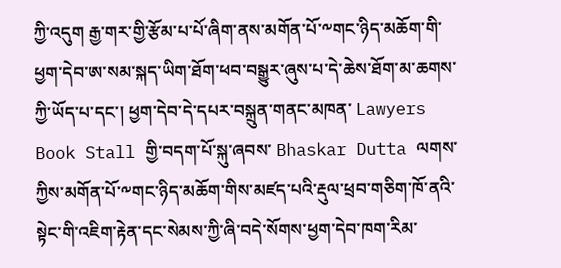ཀྱི་འདུག རྒྱ་གར་གྱི་རྩོམ་པ་པོ་ཞིག་ནས་མགོན་པོ་༸གང་ཉིད་མཆོག་གི་ཕྱག་དེབ་ཨ་སམ་སྐད་ཡིག་ཐོག་ཕབ་བསྒྱུར་ཞུས་པ་དེ་ཆེས་ཐོག་མ་ཆགས་ཀྱི་ཡོད་པ་དང་། ཕྱག་དེབ་དེ་དཔར་བསྐྲུན་གནང་མཁན་ Lawyers Book Stall གྱི་བདག་པོ་སྐུ་ཞབས་ Bhaskar Dutta ལགས་ཀྱིས་མགོན་པོ་༸གང་ཉིད་མཆོག་གིས་མཛད་པའི་རྡུལ་ཕྲབ་གཅིག་ཁོ་ནའི་སྟེང་གི་འཇིག་རྟེན་དང་སེམས་ཀྱི་ཞི་བདེ་སོགས་ཕྱག་དེབ་ཁག་རིམ་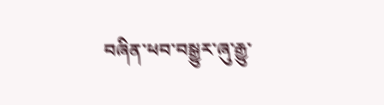བཞིན་ཕབ་བསྒྱུར་ཞུ་རྒྱུ་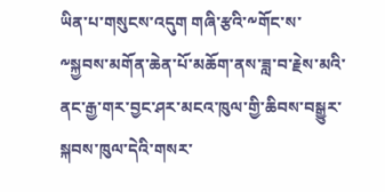ཡིན་པ་གསུངས་འདུག གཞི་རྩའི་༸གོང་ས་༸སྐྱབས་མགོན་ཆེན་པོ་མཆོག་ནས་ཟླ་བ་རྗེས་མའི་ནང་རྒྱ་གར་བྱང་ཤར་མངའ་ཁུལ་གྱི་ཆིབས་བསྒྱུར་སྐབས་ཁུལ་དེའི་གསར་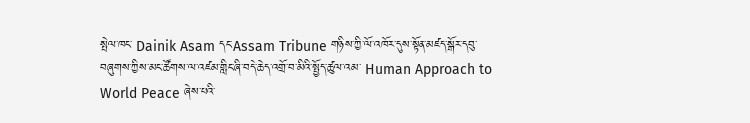སྤེལ་ཁང་ Dainik Asam དང་Assam Tribune གཉིས་ཀྱི་ལོ་འཁོར་དུས་སྟོན་མཛད་སྒོར་དབུ་བཞུགས་ཀྱིས་མང་ཚོགས་ལ་འཛམ་གླིང་ཞི་བདེ་ཆེད་འགྲོ་བ་མིའི་སྤྱོད་ཚུལ་འམ་ Human Approach to World Peace ཞེས་པའི་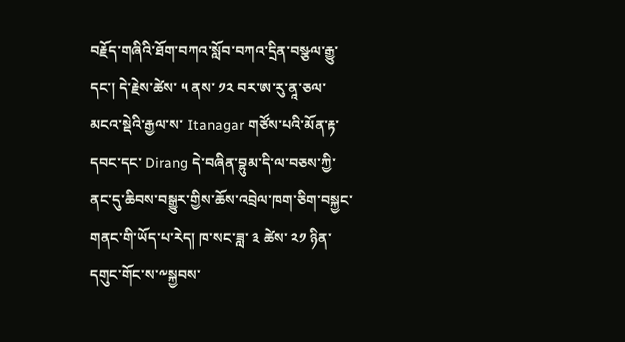བརྗོད་གཞིའི་ཐོག་བཀའ་སློབ་བཀའ་དྲིན་བསྩལ་རྒྱུ་དང་། དེ་རྗེས་ཚེས་ ༥ ནས་ ༡༢ བར་ཨ་རུ་ནཱ་ཅལ་མངའ་སྡེའི་རྒྱལ་ས་ Itanagar གཙོས་པའི་མོན་རྟ་དབང་དང་ Dirang དེ་བཞིན་བྷུམ་དི་ལ་བཅས་ཀྱི་ནང་དུ་ཆིབས་བསྒྱུར་གྱིས་ཆོས་འབྲེལ་ཁག་ཅིག་བསྐྱང་གནང་གི་ཡོད་པ་རེད། ཁ་སང་ཟླ་ ༣ ཚེས་ ༢༡ ཉིན་དགུང་གོང་ས་༸སྐྱབས་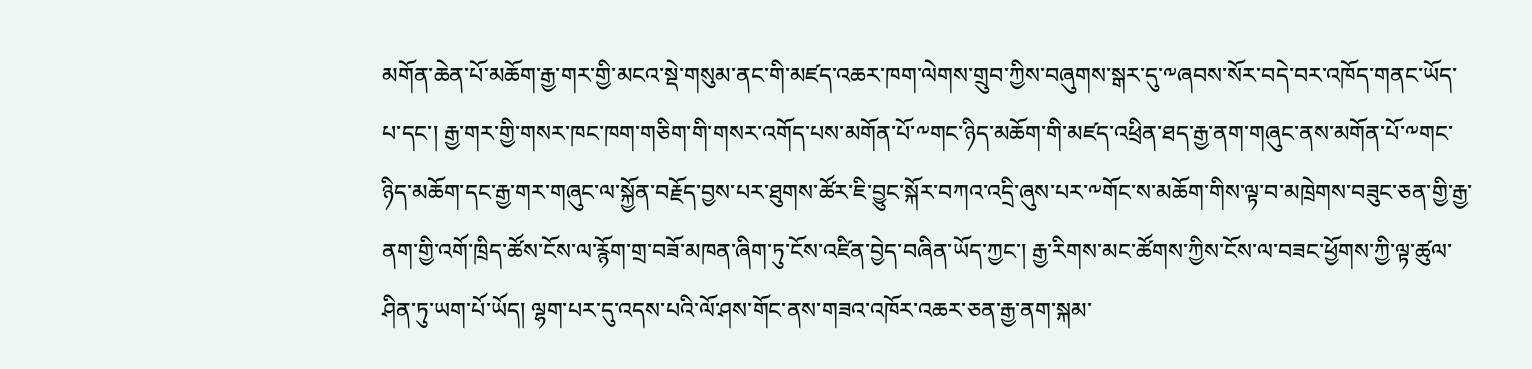མགོན་ཆེན་པོ་མཆོག་རྒྱ་གར་གྱི་མངའ་སྡེ་གསུམ་ནང་གི་མཛད་འཆར་ཁག་ལེགས་གྲུབ་ཀྱིས་བཞུགས་སྒར་དུ་༸ཞབས་སོར་བདེ་བར་འཁོད་གནང་ཡོད་པ་དང་། རྒྱ་གར་གྱི་གསར་ཁང་ཁག་གཅིག་གི་གསར་འགོད་པས་མགོན་པོ་༸གང་ཉིད་མཆོག་གི་མཛད་འཕྲིན་ཐད་རྒྱ་ནག་གཞུང་ནས་མགོན་པོ་༸གང་ཉིད་མཆོག་དང་རྒྱ་གར་གཞུང་ལ་སྐྱོན་བརྗོད་བྱས་པར་ཐུགས་ཚོར་ཇི་བྱུང་སྐོར་བཀའ་འདྲི་ཞུས་པར་༸གོང་ས་མཆོག་གིས་ལྟ་བ་མཁྲེགས་བཟུང་ཅན་གྱི་རྒྱ་ནག་གྱི་འགོ་ཁྲིད་ཚོས་ངོས་ལ་རྙོག་གྲ་བཟོ་མཁན་ཞིག་ཏུ་ངོས་འཛིན་བྱེད་བཞིན་ཡོད་ཀྱང་། རྒྱ་རིགས་མང་ཚོགས་ཀྱིས་ངོས་ལ་བཟང་ཕྱོགས་ཀྱི་ལྟ་ཚུལ་ཤིན་ཏུ་ཡག་པོ་ཡོད། ལྷག་པར་དུ་འདས་པའི་ལོ་ཤས་གོང་ནས་གཟའ་འཁོར་འཆར་ཅན་རྒྱ་ནག་སྐམ་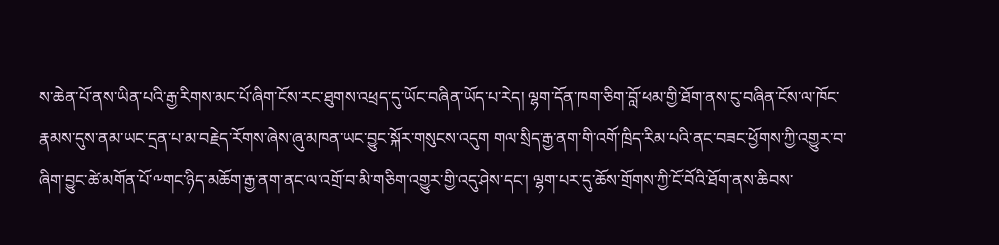ས་ཆེན་པོ་ནས་ཡིན་པའི་རྒྱ་རིགས་མང་པོ་ཞིག་ངོས་རང་ཐུགས་འཕྲད་དུ་ཡོང་བཞིན་ཡོད་པ་རེད། ལྷག་དོན་ཁག་ཅིག་བློ་ཕམ་གྱི་ཐོག་ནས་ངུ་བཞིན་ངོས་ལ་ཁོང་རྣམས་དུས་ནམ་ཡང་དྲན་པ་མ་བརྗེད་རོགས་ཞེས་ཞུ་མཁན་ཡང་བྱུང་སྐོར་གསུངས་འདུག གལ་སྲིད་རྒྱ་ནག་གི་འགོ་ཁྲིད་རིམ་པའི་ནང་བཟང་ཕྱོགས་ཀྱི་འགྱུར་བ་ཞིག་བྱུང་ཚེ་མགོན་པོ་༸གང་ཉིད་མཆོག་རྒྱ་ནག་ནང་ལ་འགྲོ་བ་མི་གཅིག་འགྱུར་གྱི་འདུ་ཤེས་དང་། ལྷག་པར་དུ་ཆོས་གྲོགས་ཀྱི་ངོ་བོའི་ཐོག་ནས་ཆིབས་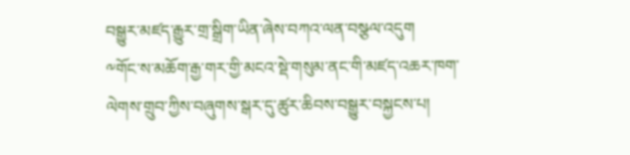བསྒྱུར་མཛད་རྒྱུར་གྲ་སྒྲིག་ཡིན་ཞེས་བཀའ་ལན་བསྩལ་འདུག
༸གོང་ས་མཆོག་རྒྱ་གར་གྱི་མངའ་སྡེ་གསུམ་ནང་གི་མཛད་འཆར་ཁག་ལེགས་གྲུབ་ཀྱིས་བཞུགས་སྒར་དུ་ཚུར་ཆིབས་བསྒྱུར་བསྐྱངས་པ།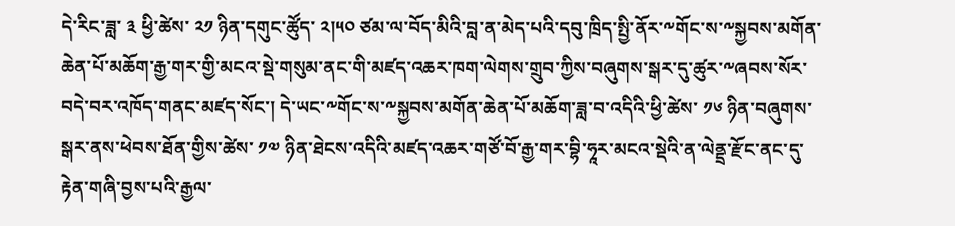དེ་རིང་ཟླ་ ༣ ཕྱི་ཚེས་ ༢༡ ཉིན་དགུང་ཚོུད་ ༢།༥༠ ཙམ་ལ་བོད་མིའི་བླ་ན་མེད་པའི་དབུ་ཁྲིད་སྤྱི་ནོར་༸གོང་ས་༸སྐྱབས་མགོན་ཆེན་པོ་མཆོག་རྒྱ་གར་གྱི་མངའ་སྡེ་གསུམ་ནང་གི་མཛད་འཆར་ཁག་ལེགས་གྲུབ་ཀྱིས་བཞུགས་སྒར་དུ་ཚུར་༸ཞབས་སོར་བདེ་བར་འཁོད་གནང་མཛད་སོང་། དེ་ཡང་༸གོང་ས་༸སྐྱབས་མགོན་ཆེན་པོ་མཆོག་ཟླ་བ་འདིའི་ཕྱི་ཚེས་ ༡༦ ཉིན་བཞུགས་སྒར་ནས་ཕེབས་ཐོན་གྱིས་ཚེས་ ༡༧ ཉིན་ཐེངས་འདིའི་མཛད་འཆར་གཙོ་བོ་རྒྱ་གར་བྷི་ཧཱར་མངའ་སྡེའི་ན་ལེནྡྲ་རྫོང་ནང་དུ་རྟེན་གཞི་བྱས་པའི་རྒྱལ་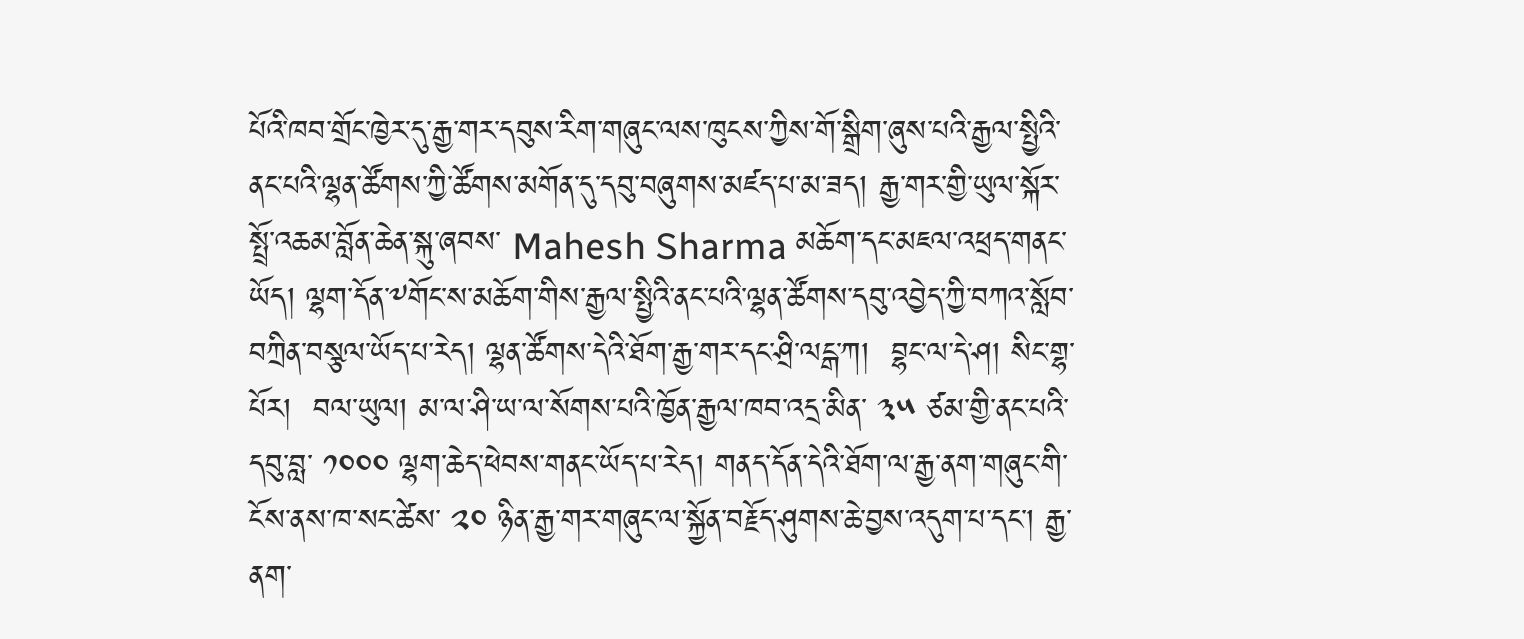པོའི་ཁབ་གྲོང་ཁྱེར་དུ་རྒྱ་གར་དབུས་རིག་གཞུང་ལས་ཁུངས་ཀྱིས་གོ་སྒྲིག་ཞུས་པའི་རྒྱལ་སྤྱིའི་ནང་པའི་ལྷན་ཚོགས་ཀྱི་ཚོགས་མགོན་དུ་དབུ་བཞུགས་མཛད་པ་མ་ཟད། རྒྱ་གར་གྱི་ཡུལ་སྐོར་སྤྲོ་འཆམ་བློན་ཆེན་སྐུ་ཞབས་ Mahesh Sharma མཆོག་དང་མཇལ་འཕྲད་གནང་ཡོད། ལྷག་དོན་༸གོང་ས་མཆོག་གིས་རྒྱལ་སྤྱིའི་ནང་པའི་ལྷན་ཚོགས་དབུ་འབྱེད་ཀྱི་བཀའ་སློབ་བཀྲིན་བསྩལ་ཡོད་པ་རེད། ལྷན་ཚོགས་དེའི་ཐོག་རྒྱ་གར་དང་ཤྲི་ལངྒ་ཀ།  བྷང་ལ་དེ་ཤ། སིང་གྷ་པོར།  བལ་ཡུལ། མ་ལ་ཤི་ཡ་ལ་སོགས་པའི་ཁྱོན་རྒྱལ་ཁབ་འདྲ་མིན་ ༣༥ ཙམ་གྱི་ནང་པའི་དབུ་བླ་ ༡༠༠༠ ལྷག་ཆེད་ཕེབས་གནང་ཡོད་པ་རེད། གནད་དོན་དེའི་ཐོག་ལ་རྒྱ་ནག་གཞུང་གི་ངོས་ནས་ཁ་སང་ཚེས་ ༢༠ ཉིན་རྒྱ་གར་གཞུང་ལ་སྐྱོན་བརྗོད་ཤུགས་ཆེ་བྱས་འདུག་པ་དང་། རྒྱ་ནག་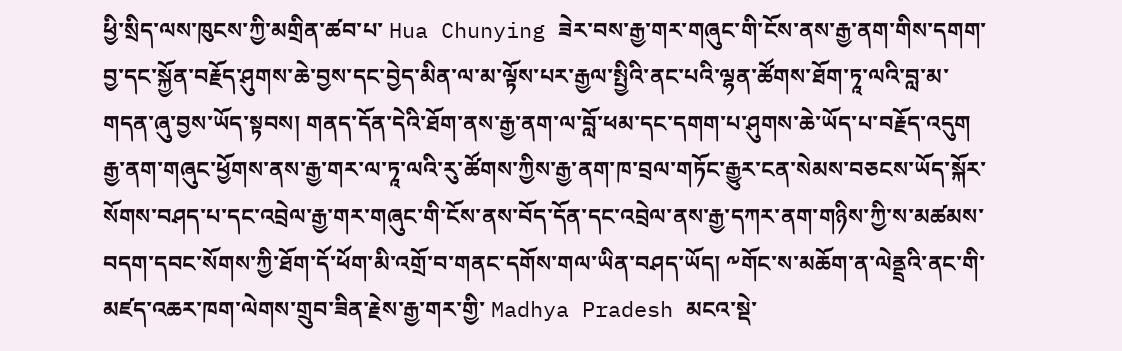ཕྱི་སྲིད་ལས་ཁུངས་ཀྱི་མགྲིན་ཚབ་པ་ Hua Chunying ཟེར་བས་རྒྱ་གར་གཞུང་གི་ངོས་ནས་རྒྱ་ནག་གིས་དགག་བྱ་དང་སྐྱོན་བརྗོད་ཤུགས་ཆེ་བྱས་དང་བྱེད་མིན་ལ་མ་ལྟོས་པར་རྒྱལ་སྤྱིའི་ནང་པའི་ལྷན་ཚོགས་ཐོག་ཏཱ་ལའི་བླ་མ་གདན་ཞུ་བྱས་ཡོད་སྟབས། གནད་དོན་དེའི་ཐོག་ནས་རྒྱ་ནག་ལ་བློ་ཕམ་དང་དགག་པ་ཤུགས་ཆེ་ཡོད་པ་བརྗོད་འདུག རྒྱ་ནག་གཞུང་ཕྱོགས་ནས་རྒྱ་གར་ལ་ཏཱ་ལའི་རུ་ཚོགས་ཀྱིས་རྒྱ་ནག་ཁ་བྲལ་གཏོང་རྒྱུར་ངན་སེམས་བཅངས་ཡོད་སྐོར་སོགས་བཤད་པ་དང་འབྲེལ་རྒྱ་གར་གཞུང་གི་ངོས་ནས་བོད་དོན་དང་འབྲེལ་ནས་རྒྱ་དཀར་ནག་གཉིས་ཀྱི་ས་མཚམས་བདག་དབང་སོགས་ཀྱི་ཐོག་དོ་ཕོག་མི་འགྲོ་བ་གནང་དགོས་གལ་ཡིན་བཤད་ཡོད། ༸གོང་ས་མཆོག་ན་ལེནྡྲའི་ནང་གི་མཛད་འཆར་ཁག་ལེགས་གྲུབ་ཟིན་རྗེས་རྒྱ་གར་གྱི་ Madhya Pradesh མངའ་སྡེ་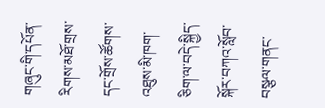གཞུང་གི་དཔོན་རིགས་མཐོ་གྲས་དང་གྲོས་ཚོགས་འཐུས་མི་ཁག་ཅིག་ལ་བདེ་སྐྱིད་སྐོར་བཀའ་སློབ་བསྩལ་གནང་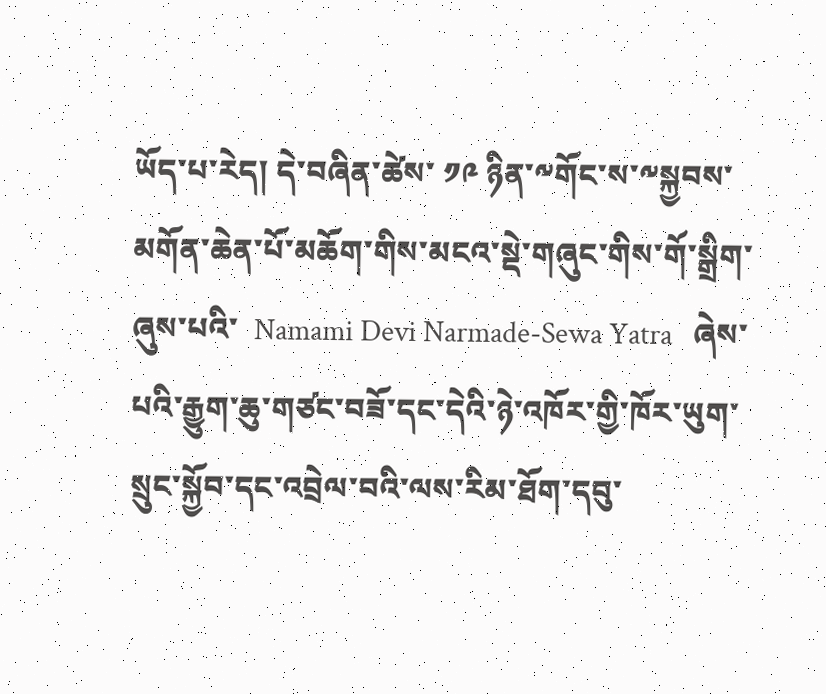ཡོད་པ་རེད། དེ་བཞིན་ཚེས་ ༡༩ ཉིན་༸གོང་ས་༸སྐྱབས་མགོན་ཆེན་པོ་མཆོག་གིས་མངའ་སྡེ་གཞུང་གིས་གོ་སྒྲིག་ཞུས་པའི་  Namami Devi Narmade-Sewa Yatra   ཞེས་པའི་རྒྱུག་ཆུ་གཙང་བཟོ་དང་དེའི་ཉེ་འཁོར་གྱི་ཁོར་ཡུག་སྲུང་སྐྱོབ་དང་འབྲེལ་བའི་ལས་རིམ་ཐོག་དབུ་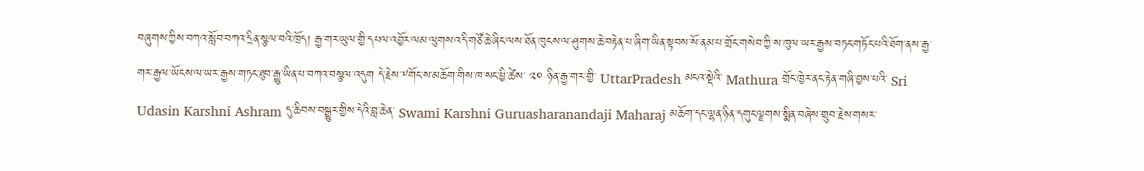བཞུགས་ཀྱིས་བཀའ་སློབ་བཀའ་དྲིན་སྩལ་བའི་ཁྲོད། རྒྱ་གར་ཡུལ་གྱི་དཔལ་འབྱོར་ལམ་ལུགས་འདི་གཙོ་ཆེ་ཞིང་ལས་ཐོན་ཁུངས་ལ་ཤུགས་ཆེ་བརྟེན་པ་ཞིག་ཡིན་སྟབས་སོ་ནམ་པ་གྲོང་གསེབ་ཀྱི་ས་ཁུལ་ཡར་རྒྱས་བཏང་གཏོང་པའི་ཐོག་ནས་རྒྱ་གར་རྒྱལ་ཡོངས་ལ་ཡར་རྒྱས་གཏང་ཐུབ་རྒྱུ་ཡིན་པ་བཀའ་བསྩལ་འདུག དེ་རྗེས་༸གོང་ས་མཆོག་གིས་ཁ་སང་ཕྱི་ཚེས་ ༢༠ ཉིན་རྒྱ་གར་གྱི་ UttarPradesh མངའ་སྡེའི་ Mathura གྲོང་ཁྱེར་ནང་རྟེན་གཞི་བྱས་པའི་ Sri Udasin Karshni Ashram དུ་ཆིབས་བསྒྱུར་གྱིས་དེའི་བླ་ཆེན་ Swami Karshni Guruasharanandaji Maharaj མཆོག་དང་ལྷན་ཉིན་དགུང་ལྗགས་སྨིན་བཞེས་གྲུབ་རྗེས་གསར་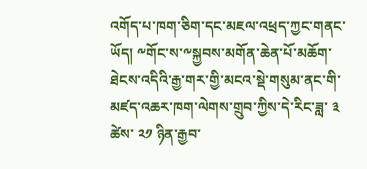འགོད་པ་ཁག་ཅིག་དང་མཇལ་འཕྲད་ཀྱང་གནང་ཡོད། ༸གོང་ས་༸སྐྱབས་མགོན་ཆེན་པོ་མཆོག་ཐེངས་འདིའི་རྒྱ་གར་གྱི་མངའ་སྡེ་གསུམ་ནང་གི་མཛད་འཆར་ཁག་ལེགས་གྲུབ་ཀྱིས་དེ་རིང་ཟླ་ ༣ ཚེས་ ༢༡ ཉིན་རྒྱབ་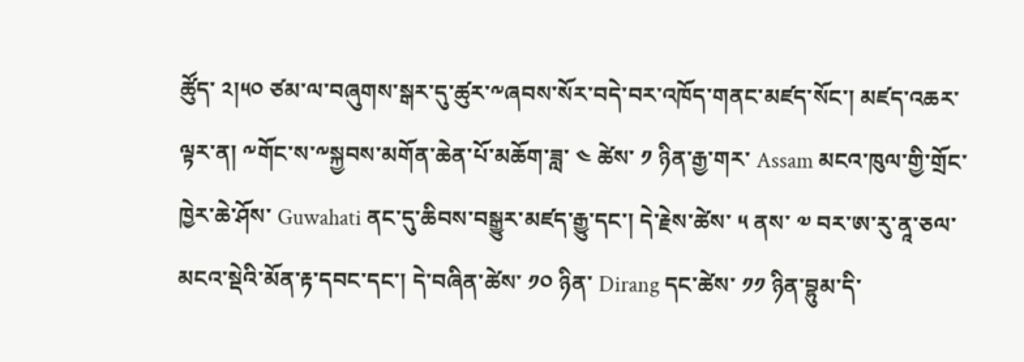ཚོུད་ ༢།༥༠ ཙམ་ལ་བཞུགས་སྒར་དུ་ཚུར་༸ཞབས་སོར་བདེ་བར་འཁོད་གནང་མཛད་སོང་། མཛད་འཆར་ལྟར་ན། ༸གོང་ས་༸སྐྱབས་མགོན་ཆེན་པོ་མཆོག་ཟླ་ ༤ ཚེས་ ༡ ཉིན་རྒྱ་གར་ Assam མངའ་ཁུལ་གྱི་གྲོང་ཁྱེར་ཆེ་ཤོས་ Guwahati ནང་དུ་ཆིབས་བསྒྱུར་མཛད་རྒྱུ་དང་། དེ་རྗེས་ཚེས་ ༥ ནས་ ༧ བར་ཨ་རུ་ནཱ་ཅལ་མངའ་སྡེའི་མོན་རྟ་དབང་དང་། དེ་བཞིན་ཚེས་ ༡༠ ཉིན་ Dirang དང་ཚེས་ ༡༡ ཉིན་བྷུམ་དི་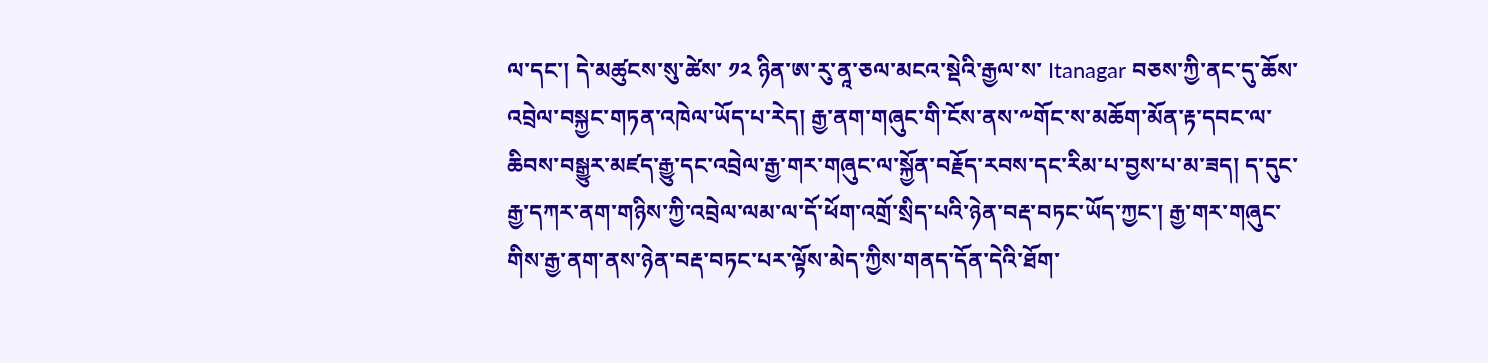ལ་དང་། དེ་མཚུངས་སུ་ཚེས་ ༡༢ ཉིན་ཨ་རུ་ནཱ་ཅལ་མངའ་སྡེའི་རྒྱལ་ས་ Itanagar བཅས་ཀྱི་ནང་དུ་ཆོས་འབྲེལ་བསྐྱང་གཏན་འཁེལ་ཡོད་པ་རེད། རྒྱ་ནག་གཞུང་གི་ངོས་ནས་༸གོང་ས་མཆོག་མོན་རྟ་དབང་ལ་ཆིབས་བསྒྱུར་མཛད་རྒྱུ་དང་འབྲེལ་རྒྱ་གར་གཞུང་ལ་སྐྱོན་བརྗོད་རབས་དང་རིམ་པ་བྱས་པ་མ་ཟད། ད་དུང་རྒྱ་དཀར་ནག་གཉིས་ཀྱི་འབྲེལ་ལམ་ལ་དོ་ཕོག་འགྲོ་སྲིད་པའི་ཉེན་བརྡ་བཏང་ཡོད་ཀྱང་། རྒྱ་གར་གཞུང་གིས་རྒྱ་ནག་ནས་ཉེན་བརྡ་བཏང་པར་ལྟོས་མེད་ཀྱིས་གནད་དོན་དེའི་ཐོག་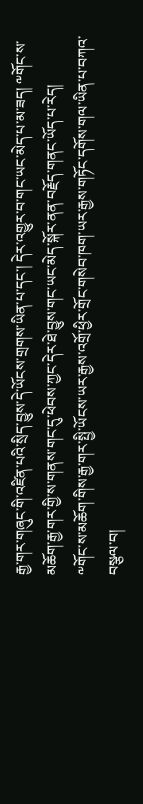རྒྱ་གར་གཞུང་གི་འཛིན་པའི་སྲིད་བྱུས་དེ་ཡོངས་གྲགས་ཡིན་པ་དང་། དེར་འགྱུར་བ་གང་ཡང་མེད་པ་མ་ཟད། ༸གོང་ས་མཆོག་རྒྱ་གར་གྱི་ས་གནས་གང་དུ་ཕེབས་ཀྱང་དེར་ཐེ་བྱུས་གང་ཡང་མེད་སྐོར་ནན་བརྗོད་གནང་ཡོད་པ་རེད།
༸གོང་ས་མཆོག་གིས་རྒྱ་གར་སྤྱི་ཡོངས་ཡར་རྒྱས་འགྲོ་ཕྱིར་གྲོང་གསེབ་ཁག་ཡར་རྒྱས་གཏོང་དགོས་གལ་ཡིན་པ་བཀའ་བསྩལ་བ།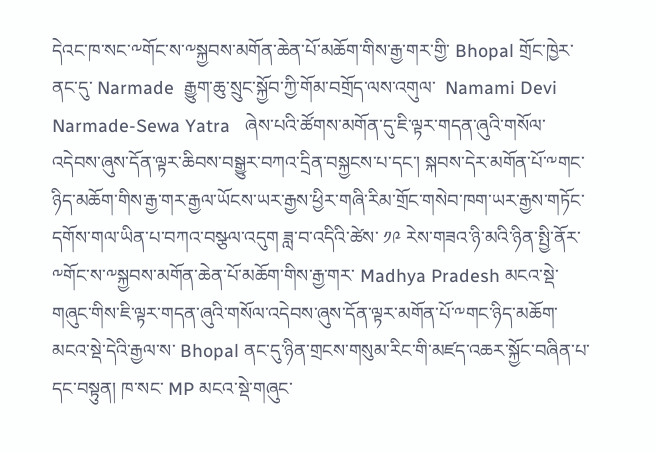དེའང་ཁ་སང་༸གོང་ས་༸སྐྱབས་མགོན་ཆེན་པོ་མཆོག་གིས་རྒྱ་གར་གྱི་ Bhopal གྲོང་ཁྱེར་ནང་དུ་ Narmade  རྒྱུག་ཆུ་སྲུང་སྐྱོབ་ཀྱི་གོམ་བགྲོད་ལས་འགུལ་  Namami Devi Narmade-Sewa Yatra   ཞེས་པའི་ཚོགས་མགོན་དུ་ཇི་ལྟར་གདན་ཞུའི་གསོལ་འདེབས་ཞུས་དོན་ལྟར་ཆིབས་བསྒྱུར་བཀའ་དྲིན་བསྐྱངས་པ་དང་། སྐབས་དེར་མགོན་པོ་༸གང་ཉིད་མཆོག་གིས་རྒྱ་གར་རྒྱལ་ཡོངས་ཡར་རྒྱས་ཕྱིར་གཞི་རིམ་གྲོང་གསེབ་ཁག་ཡར་རྒྱས་གཏོང་དགོས་གལ་ཡིན་པ་བཀའ་བསྩལ་འདུག ཟླ་བ་འདིའི་ཚེས་ ༡༩ རེས་གཟའ་ཉི་མའི་ཉིན་སྤྱི་ནོར་༸གོང་ས་༸སྐྱབས་མགོན་ཆེན་པོ་མཆོག་གིས་རྒྱ་གར་ Madhya Pradesh མངའ་སྡེ་གཞུང་གིས་ཇི་ལྟར་གདན་ཞུའི་གསོལ་འདེབས་ཞུས་དོན་ལྟར་མགོན་པོ་༸གང་ཉིད་མཆོག་མངའ་སྡེ་དེའི་རྒྱལ་ས་ Bhopal ནང་དུ་ཉིན་གྲངས་གསུམ་རིང་གི་མཛད་འཆར་སྐྱོང་བཞིན་པ་དང་བསྟུན། ཁ་སང་ MP མངའ་སྡེ་གཞུང་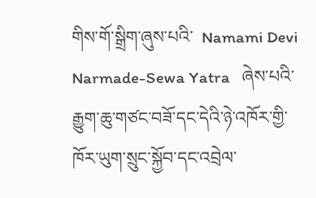གིས་གོ་སྒྲིག་ཞུས་པའི་  Namami Devi Narmade-Sewa Yatra   ཞེས་པའི་རྒྱུག་ཆུ་གཙང་བཟོ་དང་དེའི་ཉེ་འཁོར་གྱི་ཁོར་ཡུག་སྲུང་སྐྱོབ་དང་འབྲེལ་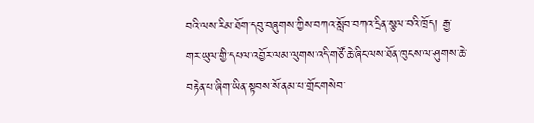བའི་ལས་རིམ་ཐོག་དབུ་བཞུགས་ཀྱིས་བཀའ་སློབ་བཀའ་དྲིན་སྩལ་བའི་ཁྲོད། རྒྱ་གར་ཡུལ་གྱི་དཔལ་འབྱོར་ལམ་ལུགས་འདི་གཙོ་ཆེ་ཞིང་ལས་ཐོན་ཁུངས་ལ་ཤུགས་ཆེ་བརྟེན་པ་ཞིག་ཡིན་སྟབས་སོ་ནམ་པ་གྲོང་གསེབ་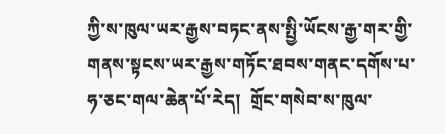ཀྱི་ས་ཁུལ་ཡར་རྒྱས་བཏང་ནས་སྤྱི་ཡོངས་རྒྱ་གར་གྱི་གནས་སྟངས་ཡར་རྒྱས་གཏོང་ཐབས་གནང་དགོས་པ་ཧ་ཅང་གལ་ཆེན་པོ་རེད།  གྲོང་གསེབ་ས་ཁུལ་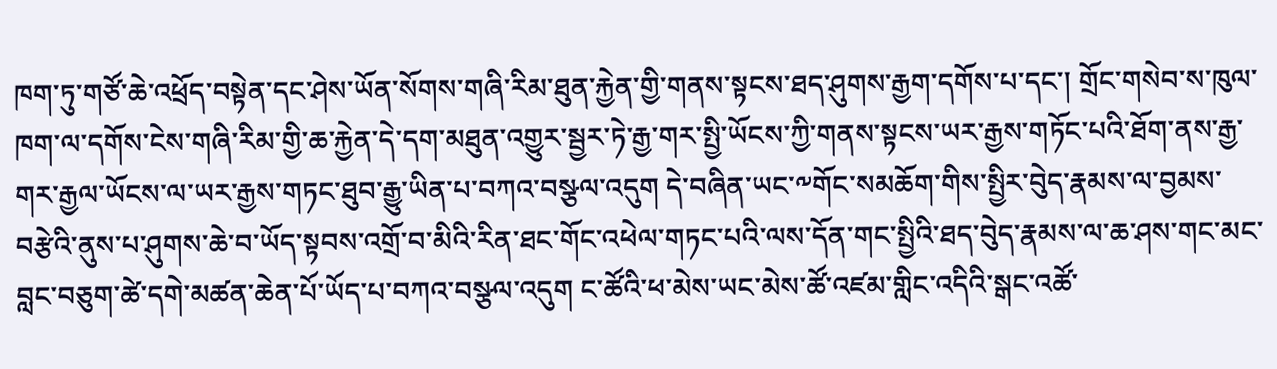ཁག་ཏུ་གཙོ་ཆེ་འཕྲོད་བསྟེན་དང་ཤེས་ཡོན་སོགས་གཞི་རིམ་ཐུན་རྐྱེན་གྱི་གནས་སྟངས་ཐད་ཤུགས་རྒྱག་དགོས་པ་དང་། གྲོང་གསེབ་ས་ཁུལ་ཁག་ལ་དགོས་ངེས་གཞི་རིམ་གྱི་ཆ་རྐྱེན་དེ་དག་མཐུན་འགྱུར་སྦྱར་ཏེ་རྒྱ་གར་སྤྱི་ཡོངས་ཀྱི་གནས་སྟངས་ཡར་རྒྱས་གཏོང་པའི་ཐོག་ནས་རྒྱ་གར་རྒྱལ་ཡོངས་ལ་ཡར་རྒྱས་གཏང་ཐུབ་རྒྱུ་ཡིན་པ་བཀའ་བསྩལ་འདུག དེ་བཞིན་ཡང་༸གོང་སམཆོག་གིས་སྤྱིར་བེུད་རྣམས་ལ་བྱམས་བརྩེའི་ནུས་པ་ཤུགས་ཆེ་བ་ཡོད་སྟབས་འགྲོ་བ་མིའི་རིན་ཐང་གོང་འཕེལ་གཏང་པའི་ལས་དོན་གང་སྤྱིའི་ཐད་བེུད་རྣམས་ལ་ཆ་ཤས་གང་མང་བླང་བཅུག་ཚེ་དགེ་མཚན་ཆེན་པོ་ཡོད་པ་བཀའ་བསྩལ་འདུག ང་ཚོའི་ཕ་མེས་ཡང་མེས་ཚོ་འཛམ་གླིང་འདིའི་སྒང་འཚོ་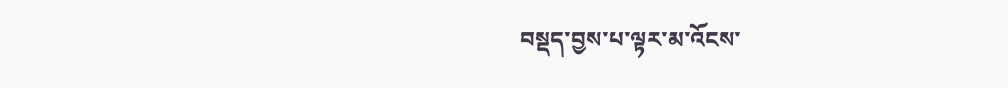བསྡད་བྱས་པ་ལྟར་མ་འོངས་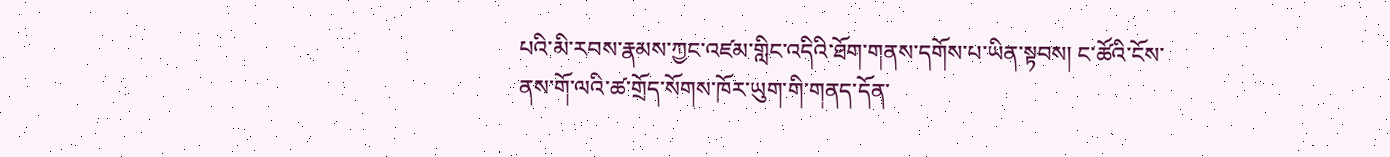པའི་མི་རབས་རྣམས་ཀྱང་འཛམ་གླིང་འདིའི་ཐོག་གནས་དགོས་པ་ཡིན་སྟབས། ང་ཚོའི་ངོས་ནས་གོ་ལའི་ཚ་གྲོད་སོགས་ཁོར་ཡུག་གི་གནད་དོན་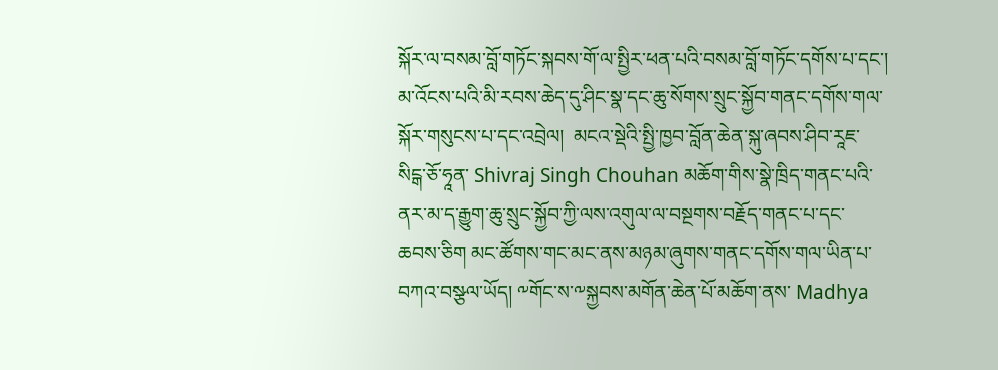སྐོར་ལ་བསམ་བློ་གཏོང་སྐབས་གོ་ལ་སྤྱིར་ཕན་པའི་བསམ་བློ་གཏོང་དགོས་པ་དང་། མ་འོངས་པའི་མི་རབས་ཆེད་དུ་ཤིང་སྣ་དང་ཆུ་སོགས་སྲུང་སྐྱོབ་གནང་དགོས་གལ་སྐོར་གསུངས་པ་དང་འབྲེལ།  མངའ་སྡེའི་སྤྱི་ཁྱབ་བློན་ཆེན་སྐུ་ཞབས་ཤིབ་རཱཇ་སིངྒ་ཅོ་ཧཱན་ Shivraj Singh Chouhan མཆོག་གིས་སྣེ་ཁྲིད་གནང་པའི་ནར་མ་ད་རྒྱུག་ཆུ་སྲུང་སྐྱོབ་ཀྱི་ལས་འགུལ་ལ་བསྔགས་བརྗོད་གནང་པ་དང་ཆབས་ཅིག མང་ཚོགས་གང་མང་ནས་མཉམ་ཞུགས་གནང་དགོས་གལ་ཡིན་པ་བཀའ་བསྩལ་ཡོད། ༸གོང་ས་༸སྐྱབས་མགོན་ཆེན་པོ་མཆོག་ནས་ Madhya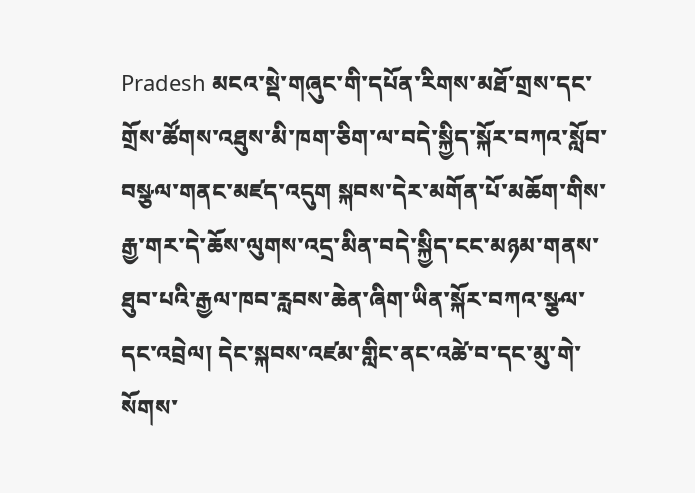Pradesh མངའ་སྡེ་གཞུང་གི་དཔོན་རིགས་མཐོ་གྲས་དང་གྲོས་ཚོགས་འཐུས་མི་ཁག་ཅིག་ལ་བདེ་སྐྱིད་སྐོར་བཀའ་སློབ་བསྩལ་གནང་མཛད་འདུག སྐབས་དེར་མགོན་པོ་མཆོག་གིས་རྒྱ་གར་དེ་ཆོས་ལུགས་འདྲ་མིན་བདེ་སྐྱིད་ངང་མཉམ་གནས་ཐུབ་པའི་རྒྱལ་ཁབ་རླབས་ཆེན་ཞིག་ཡིན་སྐོར་བཀའ་སྩལ་དང་འབྲེལ། དེང་སྐབས་འཛམ་གླིང་ནང་འཚེ་བ་དང་མུ་གེ་སོགས་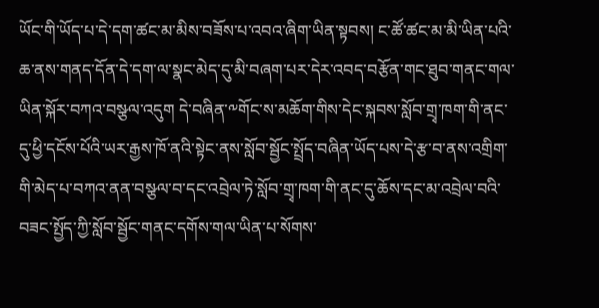ཡོང་གི་ཡོད་པ་དེ་དག་ཚང་མ་མིས་བཟོས་པ་འབའ་ཞིག་ཡིན་སྟབས། ང་ཚོ་ཚང་མ་མི་ཡིན་པའི་ཆ་ནས་གནད་དོན་དེ་དག་ལ་སྣང་མེད་དུ་མི་བཞག་པར་དེར་འབད་བརྩོན་གང་ཐུབ་གནང་གལ་ཡིན་སྐོར་བཀའ་བསྩལ་འདུག དེ་བཞིན་༸གོང་ས་མཆོག་གིས་དེང་སྐབས་སློབ་གྲྭ་ཁག་གི་ནང་དུ་ཕྱི་དངོས་པོའི་ཡར་རྒྱས་ཁོ་ནའི་སྟེང་ནས་སློབ་སྦྱོང་སྤྲོད་བཞིན་ཡོད་པས་དེ་རྩ་བ་ནས་འགྲིག་གི་མེད་པ་བཀའ་ནན་བསྩལ་བ་དང་འབྲེལ་ཏེ་སློབ་གྲྭ་ཁག་གི་ནང་དུ་ཆོས་དང་མ་འབྲེལ་བའི་བཟང་སྤྱོད་ཀྱི་སློབ་སྦྱོང་གནང་དགོས་གལ་ཡིན་པ་སོགས་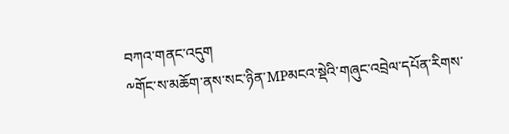བཀའ་གནང་འདུག
༸གོང་ས་མཆོག་ནས་སང་ཉིན་MPམངའ་སྡེའི་གཞུང་འབྲེལ་དཔོན་རིགས་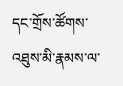དང་གྲོས་ཚོགས་འཐུས་མི་རྣམས་ལ་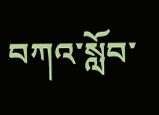བཀའ་སློབ་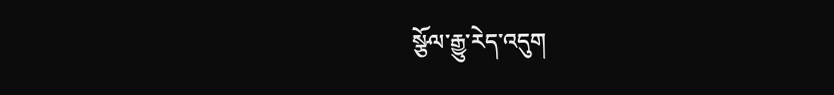སྩོལ་རྒྱུ་རེད་འདུག